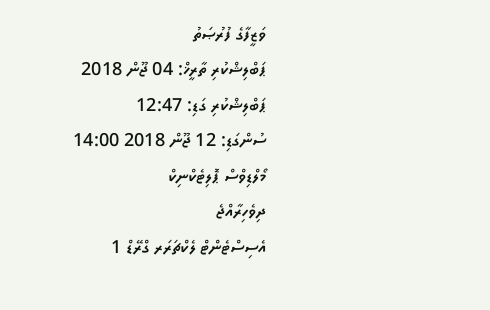ވަޒީފާގެ ފުރުޞަތު
ޕަބްލިޝްކުރި ތާރީޚް: 04 ޖޫން 2018
ޕަބްލިޝްކުރި ގަޑި: 12:47
ސުންގަޑި: 12 ޖޫން 2018 14:00
މޯލްޑިވްސް ޕޮލިޓެކްނިކް
ދިވެހިރާއްޖެ
އެސިސްޓެންޓް ލެކްޗަރަރ ގްރޭޑް 1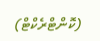(ކޮންޓްރެކްޓް)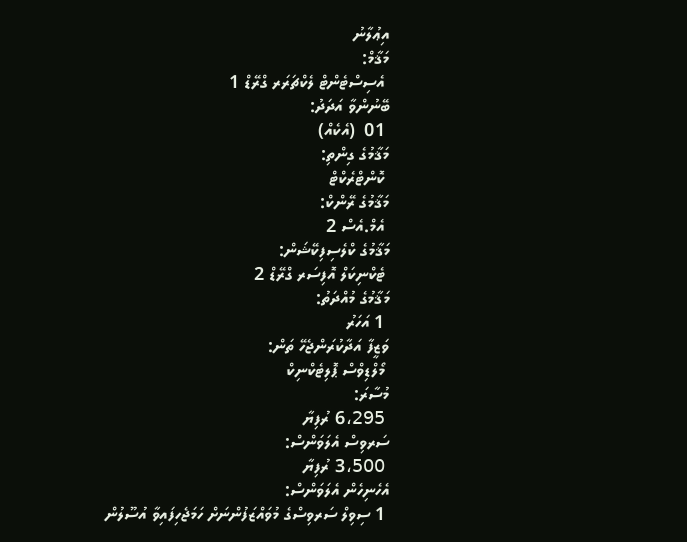އިޢުލާނު
މަޤާމް:
 އެސިސްޓެންޓް ލެކްޗަރަރ ގްރޭޑް 1
ބޭނުންވާ އަދަދު:
 01  (އެކެއް)
މަޤާމުގެ ގިންތި:
 ކޮންޓްރެކްޓް
މަޤާމުގެ ރޭންކް:
 އެމް.އެސް 2
މަޤާމުގެ ކްލެސިފިކޭޝަން:
 ޓެކްނިކަލް އޮފިސަރ ގްރޭޑް 2
މަޤާމުގެ މުއްދަތު:
 1 އަހަރު
ވަޒީފާ އަދާކުރަންޖެހޭ ތަން:
 މޯލްޑިވްސް ޕޮލިޓެކްނިކް
މުސާރަ:
 6،295 ރުފިޔާ
ސަރވިސް އެލަވަންސް:
 3،500 ރުފިޔާ
އެހެނިހެން އެލަވަންސް:
 1 ސިވިލް ސަރވިސްގެ މުވައްޒަފުންނަށް ހަމަޖެހިފައިވާ އުސޫލުން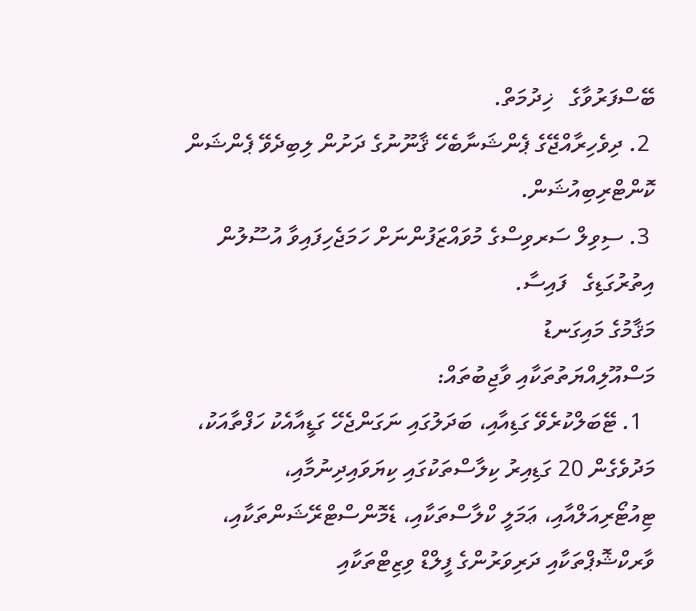ބޭސްފަރުވާގެ   ޚިދުމަތް.
 2. ދިވެހިރާއްޖޭގެ ޕެންޝަނާބެހޭ ޤާނޫނުގެ ދަށުން ލިބިދެވޭ ޕެންޝަން   ކޮންޓްރިބިއުޝަން.
 3. ސިވިލް ސަރވިސްގެ މުވައްޒަފުންނަށް ހަމަޖެހިފައިވާ އުސޫލުން އިތުރުގަޑިގެ   ފައިސާ.
މަޤާމުގެ މައިގަނޑު
މަސްއޫލިއްޔަތުތަކާއި ވާޖިބުތައް:
  1. ޓޭބަލްކުރެވޭ ގަޑިއާއި، ބަދަލުގައި ނަގަންޖެހޭ ގަޑީއާއެކު ހަފްތާއަކު، މަދުވެގެން 20 ގަޑިއިރު ކިލާސްތަކުގައި ކިޔަވައިދިނުމާއި، ޓިއުޓޯރިއަލްއާއި، ޢަމަލީ ކްލާސްތަކާއި، ޑެމޮންސްޓްރޭޝަންތަކާއި، ވާރކްޝޮޕްތަކާއި ދަރިވަރުންގެ ފީލްޑް ވިޒިޓްތަކާއި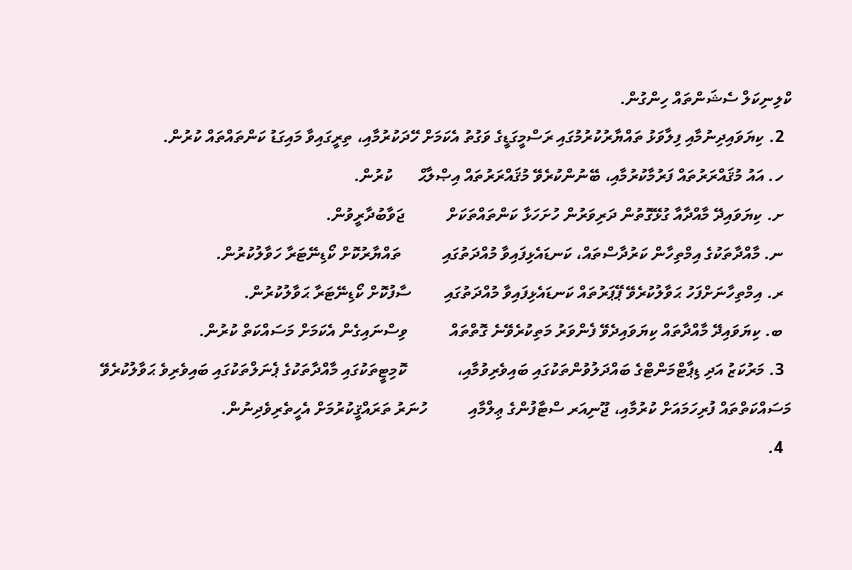ކްލިނިކަލް ސެޝަންތައް ހިންގުން.
  2. ކިޔަވައިދިނުމާއި ފިލާވަޅު ތައްޔާރުކުރުމުގައި ރަސްމީގަޑީގެ ވަގުތު އެކަމަށް ހޭދަކުރުމާއި، ތިރީގައިވާ މައިގަޑު ކަންތައްތައް ކުރުން.
  ހ. އައު މުޤައްރަރުތައް ފަރުމާކުރުމާއި، ބޭނުންކުރެވޭ މުޤައްރަރުތައް އިޞްލާޙް      ކުރުން.
  ށ. ކިޔަވައިދޭ މާއްދާއާ ގުޅޭގޮތުން ދަރިވަރުން ހުށަހަޅާ ކަންތައްތަކަށް          ޖަވާބުދާރީވުން.
  ނ. މާއްދާތަކުގެ އިމްތިހާން ކަރުދާސްތައް، ކަނޑައެޅިފައިވާ މުއްދަތުގައި          ތައްޔާރުކޮށް ކޯޑިނޭޓަރާ ހަވާލުކުރުން.
  ރ. އިމްތިހާނަށްފަހު ޙަވާލުކުރެވޭ ޕޭޕަރުތައް ކަނޑައެޅިފައިވާ މުއްދަތުގައި        ސާފުކޮށް ކޯޑިނޭޓަރާ ޙަވާލުކުރުން.
  ބ. ކިޔަވައިދޭ މާއްދާތައް ކިޔަވައިދެވޭ ފެންވަރު މަތިކުރެވޭނެ ގޮތްތައް          ވިސްނައިގެން އެކަމަށް މަސައްކަތް ކުރުން.
  3. މަރުކަޒު އަދި ޑިޕާޓްމަންޓްގެ ބައްދަލުވުންތަކުގައި ބައިވެރިވުމާއި،            ކޮމިޓީތަކުގައި މާއްދާތަކުގެ ޕެނަލްތަކުގައި ބައިވެރިވެ ޙަވާލުކުރެވޭ            މަސައްކަތްތައް ފުރިހަމައަށް ކުރުމާއި، ޖޫނިއަރ ސްޓާފުންގެ ޢިލްމާއި          ހުނަރު ތަރައްޤީކުރުމަށް އެހީތެރިވެދިނުން.
  4.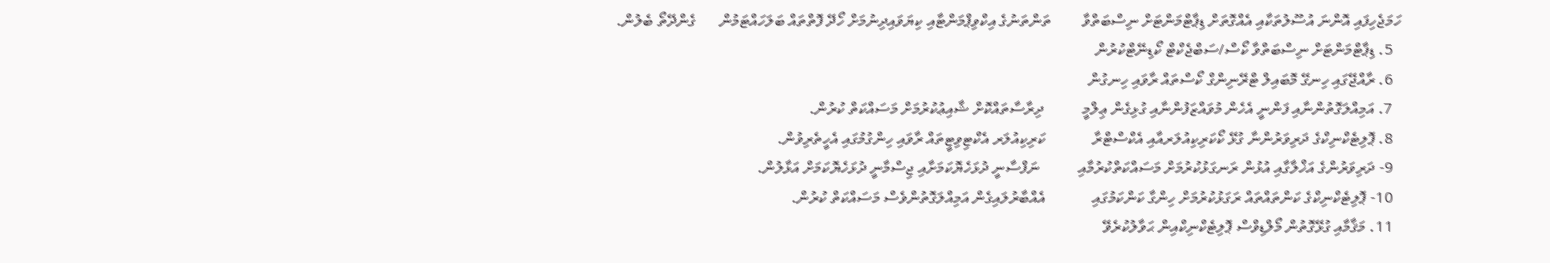ހަމަޖެހިފައި އޮންނަ އުސޫލުތަކާއި އެއްގޮތަށް ޑިޕާޓްމަންޓަށް ނިސްބަތްވާ        ތަންތަނުގެ އިކްވިޕްމަންޓާއި ކިޔަވައިދިނުމަށް ހޯދޭ ފޮތްތައް ބަލަހައްޓަމުން      ގެންދޭތޯ ބެލުން.
  5. ޑިޕާޓްމަންޓަށް ނިސްބަތްވާ ކޯސް/ސަބްޖެކްޓް ކޯޑިނޭޓްކުރުން
  6. ރާއްޖޭގައި ހިނގޭ މޮބައިލް ޓްރޭނިންގް ކޯސްތައް ރާވައި ހިނގުން
  7. އަމިއްލަގޮތުންނާއި ފަންނީ އެހެން މުވައްޒަފުންނާއި ގުޅިގެން ޢިލްމީ          ދިރާސާތައްކޮށް ޝާއިޢުކުރުމަށް މަސައްކަތް ކުރުން.
  8. ޕޮލިޓެކްނިކްގެ ދަރިވަރުންނާ ގުޅޭ ކޯކަރިކިއުލަރއާއި އެކްސްޓްރާ            ކަރިކިއުލަރ އެކްޓިވިޓީތައް ރާވައި ހިންގުމުގައި އެހީތެރިވުން.
  9- ދަރިވަރުންގެ އަޚްލާގާއި އުޅުން ރަނގަޅުކުރުމަށް މަސައްކަތްކުރުމާއި          ނަފްސާނީ ދުޅަހެޔޮކަމަށާއި ޖިސްމާނީ ދުޅަހެޔޮކަމަށް އަޅާލުން.
  10- ޕޮލިޓެކްނިކްގެ ކަންތައްތައް ރަގަޅުކުރުމަށް ހިންގާ ކަންކަމުގައި            އެއްބާރުލައިގެން އަމިއްލަގޮތުންވެސް މަސައްކަތް ކުރުން.
  11. މަޤާމާއި ގުޅޭގޮތުން މޯލްޑިވްސް ޕޮލިޓެކްނިކްއިން ޙަވާލުކުރެވޭ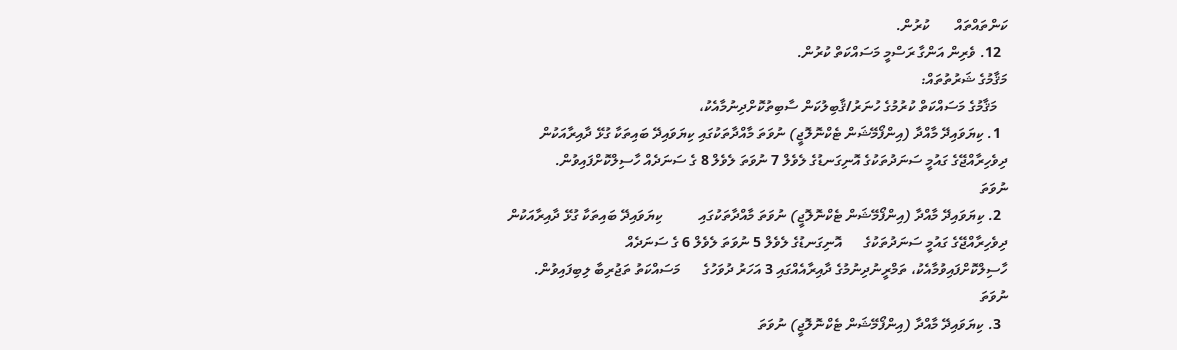ކަންތައްތައް       ކުރުން.
  12. ވެރިން އަންގާ ރަސްމީ މަސައްކަތް ކުރުން.
މަޤާމުގެ ޝަރުތުތައް:
   މަޤާމުގެ މަސައްކަތް ކުރުމުގެ ހުނަރު/ޤާބިލުކަން ސާބިތުކޮށްދިނުމާއެކު،
  1. ކިޔަވައިދޭ މާއްދާ (އިންފޯމޭޝަން ޓެކްނޮލޮޖީ) ނުވަތަ މާއްދާތަކުގައި ކިޔަވައިދޭ ބައިތަކާ ގުޅޭ ދާއިރާއަކުން ދިވެހިރާއްޖޭގެ ގައުމީ ސަނަދުތަކުގެ އޮނިގަނޑުގެ ލެވެލް 7 ނުވަތަ ލެވެލް 8 ގެ ސަނަދެއް ހާސިލްކޮށްފައިވުން.
ނުވަތަ
  2. ކިޔަވައިދޭ މާއްދާ (އިންފޯމޭޝަން ޓެކްނޮލޮޖީ) ނުވަތަ މާއްދާތަކުގައި          ކިޔަވައިދޭ ބައިތަކާ ގުޅޭ ދާއިރާއަކުން ދިވެހިރާއްޖޭގެ ގައުމީ ސަނަދުތަކުގެ      އޮނިގަނޑުގެ ލެވެލް 5 ނުވަތަ ލެވެލް 6 ގެ ސަނަދެއް                ހާސިލްކޮށްފައިވުމާއެކު، ތަމްރީނުދިނުމުގެ ދާއިރާއެއްގައި 3 އަހަރު ދުވަހުގެ      މަސައްކަތު ތަޖުރިބާ ލިބިފައިވުން.
ނުވަތަ
  3. ކިޔަވައިދޭ މާއްދާ (އިންފޯމޭޝަން ޓެކްނޮލޮޖީ) ނުވަތަ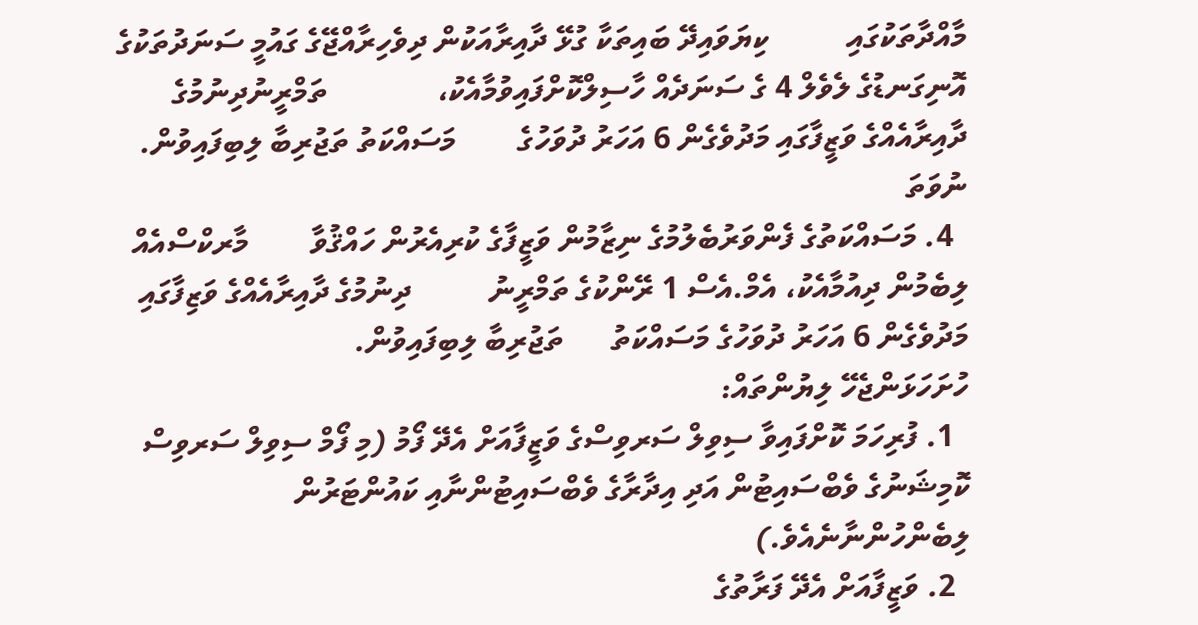މާއްދާތަކުގައި          ކިޔަވައިދޭ ބައިތަކާ ގުޅޭ ދާއިރާއަކުން ދިވެހިރާއްޖޭގެ ގައުމީ ސަނަދުތަކުގެ      އޮނިގަނޑުގެ ލެވެލް 4 ގެ ސަނަދެއް ހާސިލްކޮށްފައިވުމާއެކު،              ތަމްރީނުދިނުމުގެ ދާއިރާއެއްގެ ވަޒީފާގައި މަދުވެގެން 6 އަހަރު ދުވަހުގެ        މަސައްކަތު ތަޖުރިބާ ލިބިފައިވުން.
ނުވަތަ
  4. މަސައްކަތުގެ ފެންވަރުބެލުމުގެ ނިޒާމުން ވަޒީފާގެ ކުރިއެރުން ހައްޤުވާ        މާރކްސްއެއް ލިބެމުން ދިއުމާއެކު، އެމް.އެސް 1 ރޭންކުގެ ތަމްރީނު          ދިނުމުގެ ދާއިރާއެއްގެ ވަޒިފާގައި މަދުވެގެން 6 އަހަރު ދުވަހުގެ މަސައްކަތު      ތަޖުރިބާ ލިބިފައިވުން.
ހުށަހަޅަންޖެހޭ ލިޔުންތައް:
  1. ފުރިހަމަ ކޮށްފައިވާ ސިވިލް ސަރވިސްގެ ވަޒީފާއަށް އެދޭ ފޯމު (މި ފޯމް ސިވިލް ސަރވިސް ކޮމިޝަނުގެ ވެބްސައިޓުން އަދި އިދާރާގެ ވެބްސައިޓުންނާއި ކައުންޓަރުން ލިބެންހުންނާނެއެވެ.)
  2. ވަޒީފާއަށް އެދޭ ފަރާތުގެ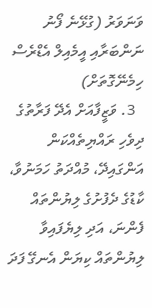ވަނަވަރު (ގުޅޭނެ ފޯނު ނަންބަރާއި އީމެއިލް އެޑްރެސް ހިމެނޭގޮތަށް)
  3. ވަޒީފާއަށް އެދޭ ފަރާތުގެ ދިވެހި ރައްޔިތެއްކަން އަންގައިދޭ، މުއްދަތު ހަމަނުވާ، ކާޑުގެ ދެފުށުގެ ލިޔުންތައް ފެންނަ، އަދި ލިޔެފައިވާ ލިޔުންތައް ކިޔަން އެނގޭ ފަދަ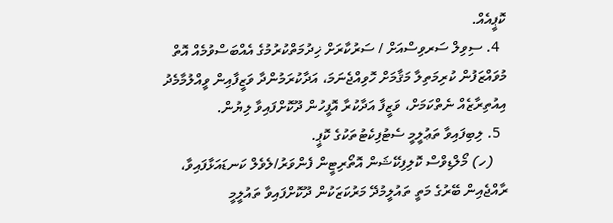ކޮޕީއެއް.
  4. ސިވިލް ސަރވިސްއަށް / ސަރުކާރަށް ޚިދުމަތްކުރުމުގެ އެއްބަސްވުމެއް އޮތް މުވައްޒަފުން ކުރިމަތިލާ މަޤާމަށް ހޮވިއްޖެނަމަ، އަދާކުރަމުންދާ ވަޒީފާއިން ވީއްލުމާމެދު އިއުތިރާޒެއް ނެތްކަމަށް، ވަޒީފާ އަދާކުރާ އޮފީހުން ދޫކޮށްފައިވާ ލިޔުން.
  5. ލިބިފައިވާ ތަޢުލީމީ ސެޓުފިކެޓުތަކުގެ ކޮޕީ.
    (ހ) މޯލްޑިވްސް ކޮލިފިކޭޝަން އޮތޯރިޓީން ފެންވަރު/ލެވެލް ކަނޑައަޅާފައިވާ،      ރާއްޖެއިން ބޭރުގެ މަތީ ތައުލީމުދޭ މަރުކަޒަކުން ދޫކޮށްފައިވާ ތައުލީމީ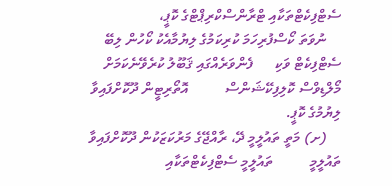ސެޓްފިކެޓްތަކާއި ޓްރާންސްކްރިޕްޓްގެ ކޮޕީ،
    ނުވަތަ ކޯސްފުރިހަމަ ކުރިކަމުގެ ލިޔުމާއެކު ކޯހުން ލިބޭ ސެޓްފިކެޓް ވަކި      ފެންވަރެއްގައި ޤަބޫލު ކުރެވޭނެކަމަށް މޯލްޑިވްސް ކޮލިފިކޭޝަންސް          އޮތޯރިޓީން ދޫކޮށްފައިވާ ލިޔުމުގެ ކޮޕީ.
    (ށ) މަތީ ތައުލީމީ ދޭ، ރާއްޖޭގެ މަރުކަޒަކުން ދޫކޮށްފައިވާ ތައުލީމީ          ތައުލީމީ ސެޓްފިކެޓްތަކާއި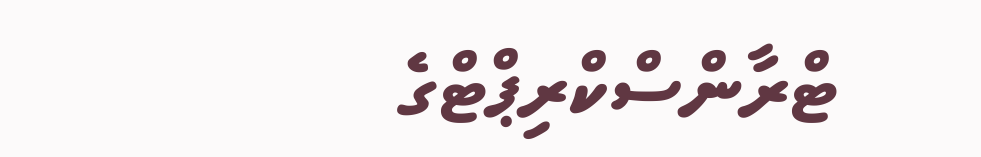ޓްރާންސްކްރިޕްޓްގެ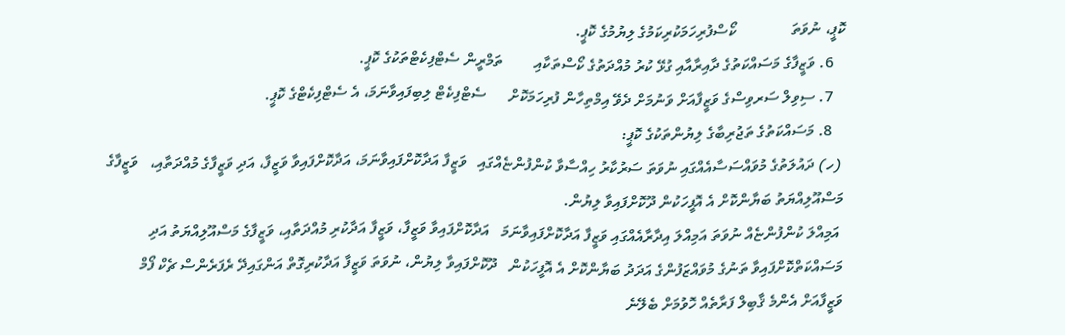ކޮޕީ، ނުވަތަ              ކޯސްފުރިހަމަކުރިކަމުގެ ލިޔުމުގެ ކޮޕީ.
   6. ވަޒީފާގެ މަސައްކަތުގެ ދާއިރާއާއި ގުޅޭ ކުރު މުއްދަތުގެ ކޯސްތަކާއި        ތަމްރީން ސެޓްފިކެޓްތަކުގެ ކޮޕީ.
   7. ސިވިލް ސަރވިސްގެ ވަޒީފާއަށް ވަނުމަށް ދެވޭ އިމްތިހާން ފުރިހަމަކޮށް      ސެޓްފިކެޓް ލިބިފައިވާނަމަ، އެ ސެޓްފިކެޓްގެ ކޮޕީ.
   8. މަސައްކަތުގެ ތަޖުރިބާގެ ލިޔުންތަކުގެ ކޮޕީ:
 (ހ) ދައުލަތުގެ މުވައްސަސާއެއްގައި ނުވަތަ ސަރުކާރު ހިއްސާވާ ކުންފުންޏެއްގައި   ވަޒީފާ އަދާކޮށްފައިވާނަމަ، އަދާކޮށްފައިވާ ވަޒީފާ، އަދި ވަޒީފާގެ މުއްދަތާއި،   ވަޒީފާގެ މަސްއޫލިއްޔަތު ބަޔާންކޮށް އެ އޮފީހަކުން ދޫކޮށްފައިވާ ލިޔުން.
 އަމިއްލަ ކުންފުންޏެއް ނުވަތަ އަމިއްލަ އިދާރާއެއްގައި ވަޒީފާ އަދާކޮށްފައިވާނަމަ   އަދާކޮށްފައިވާ ވަޒީފާ، ވަޒީފާ އަދާކުރި މުއްދަތާއި، ވަޒީފާގެ މަސްއޫލިއްޔަތު އަދި   މަސައްކަތްކޮށްފައިވާ ތަނުގެ މުވައްޒަފުންގެ އަދަދު ބަޔާންކޮށް އެ އޮފީހަކުން   ދޫކޮށްފައިވާ ލިޔުން، ނުވަތަ ވަޒީފާ އަދާކުރިގޮތް އަންގައިދޭ ރެފަރެންސް ޗެކް ފޯމް
ވަޒީފާއަށް އެންމެ ޤާބިލް ފަރާތެއް ހޮވުމަށް ބެލޭނެ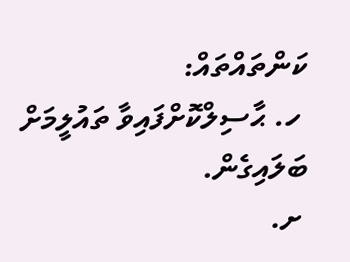ކަންތައްތައް:
 ހ. ޙާސިލްކޮށްފައިވާ ތައުލީމަށް ބަލައިގެން.
 ށ.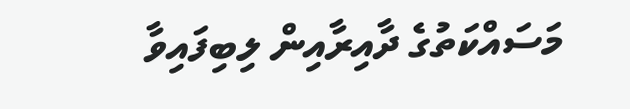މަސައްކަތުގެ ދާއިރާއިން ލިބިފައިވާ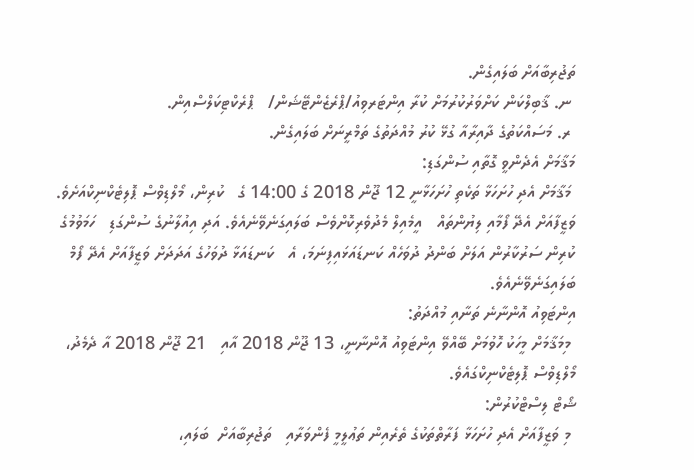ތަޖުރިބާއަށް ބަލައިގެން.
 ނ. ޤާބިލްކަން ކަށްވަރުކުރުމަށް ކުރާ އިންޓަރވިއު/ޕްރެޒެންޓޭޝަން/   ޕްރެކްޓިކަލްސްއިން.
 ރ. މަސައްކަތުގެ ދާއިރާއާ ގުޅޭ ކުރު މުއްދަތުގެ ތަމްރީނަށް ބަލައިގެން.
މަޤާމަށް އެދެންވީ ގޮތާއި ސުންގަޑި:
 މަޤާމަށް އެދި ހުށަހަޅާ ތަކެތި ހުށަހަޅާނީ 12 ޖޫން 2018 ގެ 14:00 ގެ   ކުރިން، މޯލްޑިވްސް ޕޮލިޓެކްނިކްއަށެވެ. ވަޒީފާއަށް އެދޭ ފޯމާއި ލިޔުންތައް   އީމެއިލް މެދުވެރިކޮށްވެސް ބަލައިގަނެވޭނެއެވެ. އަދި އިއުލާނުގެ ސުންގަޑި   ހަމަވުމުގެ ކުރިން ސަރުކާރުން އަލަށް ބަންދު ދުވަހެއް ކަނޑައަޅައިފިނަމަ، އެ   ކަނޑައަޅާ ދުވަހުގެ އަދަދަށް ވަޒީފާއަށް އެދޭ ފޯމް ބަލައިގަނެވޭނެއެވެ.
އިންޓަވިއު އޮންނާނެ ތަނާއި މުއްދަތު:
 މިމަޤާމަށް މީހަކު ހޮވުމަށް ބޭއްވޭ އިންޓަވިއު އޮންނާނީ، 13 ޖޫން 2018 އާއި   21 ޖޫން 2018 އާ ދެމެދު، މޯލްޑިވްސް ޕޮލިޓެކްނިކްގައެވެ.
ޝޯޓް ލިސްޓްކުރުން:
 މި ވަޒީފާއަށް އެދި ހުށަހަޅާ ފަރާތްތަކުގެ ތެރެއިން ތަޢުލީމީ ފެންވަރާއި   ތަޖުރިބާއަށް  ބަލައި،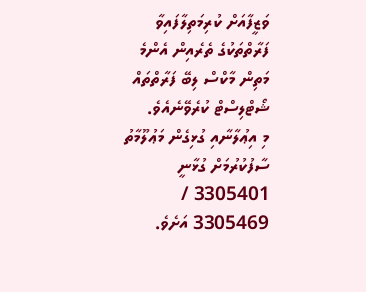ވަޒީފާއަށް ކުރިމަތިލާފައިވާ ފަރާތްތަކުގެ ތެރެއިން އެންމެ   މަތިން މާކްސް ލިބޭ ފަރާތްތައް ޝޯޓްލިސްޓް ކުރެވޭނެއެވެ.
މި އިޢުލާނާއި ގުޅިގެން މަޢުލޫމާތު ސާފުކުރުމަށް ގުޅާނީ 3305401 / 3305469 އަށެވެ.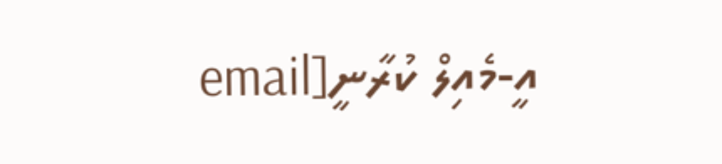އީ-މެއިލް ކުރާނީ[email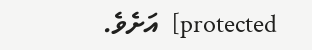protected]  އަށެވެ.